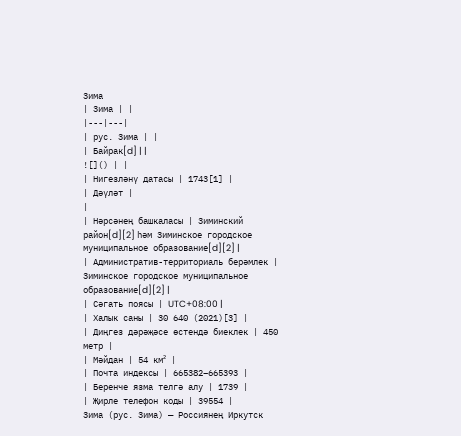Зима
| Зима | |
|---|---|
| рус. Зима | |
| Байрак[d] | |
![]() | |
| Нигезләнү датасы | 1743[1] |
| Дәүләт |
|
| Нәрсәнең башкаласы | Зиминский район[d][2] һәм Зиминское городское муниципальное образование[d][2] |
| Административ-территориаль берәмлек | Зиминское городское муниципальное образование[d][2] |
| Сәгать поясы | UTC+08:00 |
| Халык саны | 30 640 (2021)[3] |
| Диңгез дәрәҗәсе өстендә биеклек | 450 метр |
| Мәйдан | 54 км² |
| Почта индексы | 665382–665393 |
| Беренче язма телгә алу | 1739 |
| Җирле телефон коды | 39554 |
Зима (рус. Зима) — Россиянең Иркутск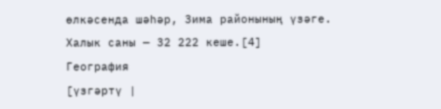өлкәсенда шәһәр, Зима районының үзәге.
Халык саны — 32 222 кеше.[4]
География
[үзгәртү |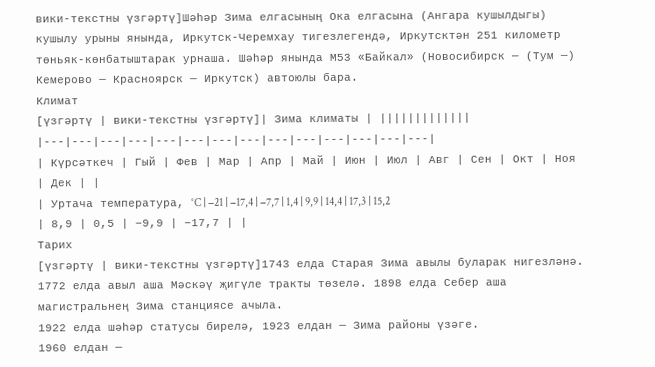вики-текстны үзгәртү]Шәһәр Зима елгасының Ока елгасына (Ангара кушылдыгы) кушылу урыны янында, Иркутск-Черемхау тигезлегендә, Иркутсктән 251 километр төньяк-көнбатыштарак урнаша. Шәһәр янында М53 «Байкал» (Новосибирск — (Тум —) Кемерово — Красноярск — Иркутск) автоюлы бара.
Климат
[үзгәртү | вики-текстны үзгәртү]| Зима климаты | |||||||||||||
|---|---|---|---|---|---|---|---|---|---|---|---|---|---|
| Күрсәткеч | Гый | Фев | Мар | Апр | Май | Июн | Июл | Авг | Сен | Окт | Ноя | Дек | |
| Уртача температура, °C | −21 | −17,4 | −7,7 | 1,4 | 9,9 | 14,4 | 17,3 | 15,2 | 8,9 | 0,5 | −9,9 | −17,7 | |
Тарих
[үзгәртү | вики-текстны үзгәртү]1743 елда Старая Зима авылы буларак нигезләнә.
1772 елда авыл аша Мәскәү җигүле тракты төзелә. 1898 елда Себер аша магистральнең Зима станциясе ачыла.
1922 елда шәһәр статусы бирелә, 1923 елдан — Зима районы үзәге.
1960 елдан —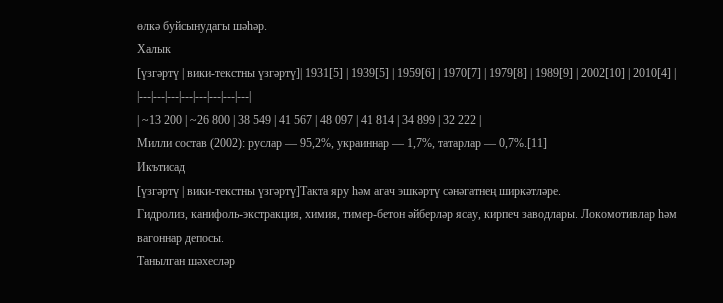өлкә буйсынудагы шәһәр.
Халык
[үзгәртү | вики-текстны үзгәртү]| 1931[5] | 1939[5] | 1959[6] | 1970[7] | 1979[8] | 1989[9] | 2002[10] | 2010[4] |
|---|---|---|---|---|---|---|---|
| ~13 200 | ~26 800 | 38 549 | 41 567 | 48 097 | 41 814 | 34 899 | 32 222 |
Милли состав (2002): руслар — 95,2%, украиннар — 1,7%, татарлар — 0,7%.[11]
Икътисад
[үзгәртү | вики-текстны үзгәртү]Такта яру һәм агач эшкәртү сәнәгатнең ширкәтләре.
Гидролиз, канифоль-экстракция, химия, тимер-бетон әйберләр ясау, кирпеч заводлары. Локомотивлар һәм вагоннар депосы.
Танылган шәхесләр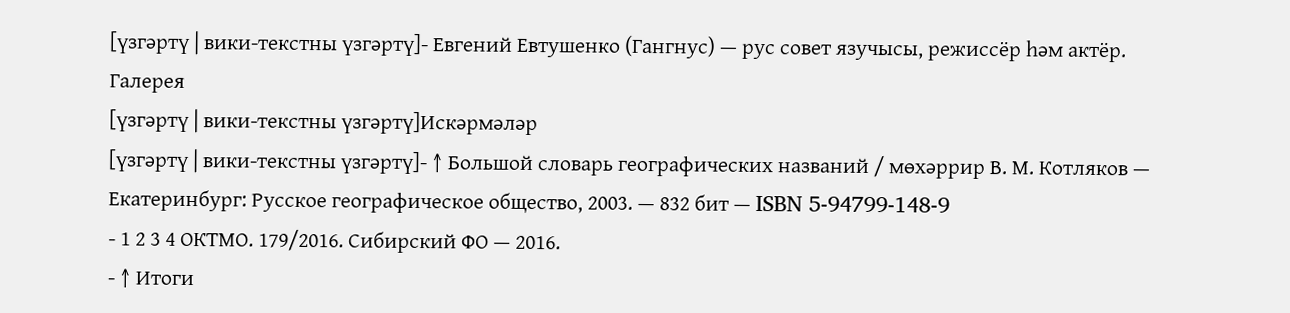[үзгәртү | вики-текстны үзгәртү]- Евгений Евтушенко (Гангнус) — рус совет язучысы, режиссёр һәм актёр.
Галерея
[үзгәртү | вики-текстны үзгәртү]Искәрмәләр
[үзгәртү | вики-текстны үзгәртү]- ↑ Большой словарь географических названий / мөхәррир В. М. Котляков — Екатеринбург: Русское географическое общество, 2003. — 832 бит — ISBN 5-94799-148-9
- 1 2 3 4 ОКТМО. 179/2016. Сибирский ФО — 2016.
- ↑ Итоги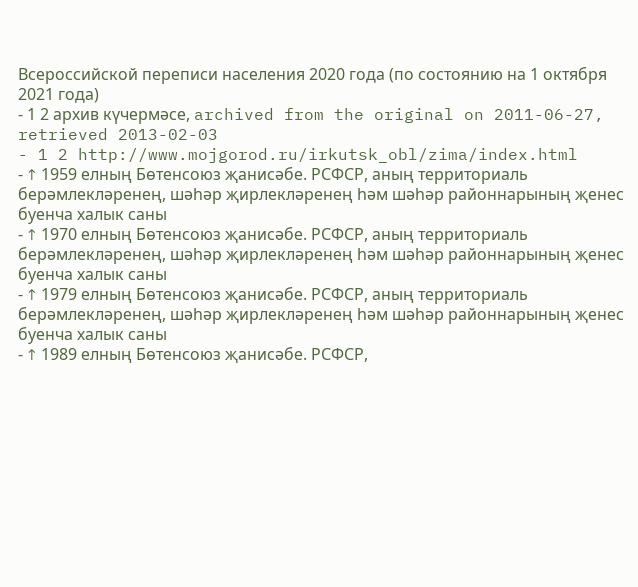Всероссийской переписи населения 2020 года (по состоянию на 1 октября 2021 года)
- 1 2 архив күчермәсе, archived from the original on 2011-06-27, retrieved 2013-02-03
- 1 2 http://www.mojgorod.ru/irkutsk_obl/zima/index.html
- ↑ 1959 елның Бөтенсоюз җанисәбе. РСФСР, аның территориаль берәмлекләренең, шәһәр җирлекләренең һәм шәһәр районнарының җенес буенча халык саны
- ↑ 1970 елның Бөтенсоюз җанисәбе. РСФСР, аның территориаль берәмлекләренең, шәһәр җирлекләренең һәм шәһәр районнарының җенес буенча халык саны
- ↑ 1979 елның Бөтенсоюз җанисәбе. РСФСР, аның территориаль берәмлекләренең, шәһәр җирлекләренең һәм шәһәр районнарының җенес буенча халык саны
- ↑ 1989 елның Бөтенсоюз җанисәбе. РСФСР,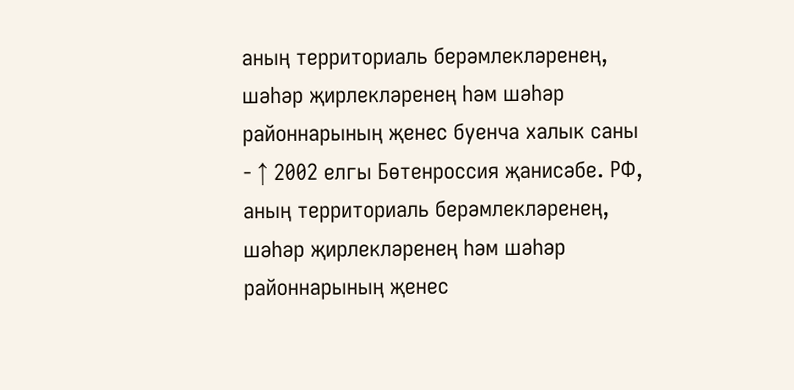аның территориаль берәмлекләренең, шәһәр җирлекләренең һәм шәһәр районнарының җенес буенча халык саны
- ↑ 2002 елгы Бөтенроссия җанисәбе. РФ, аның территориаль берәмлекләренең, шәһәр җирлекләренең һәм шәһәр районнарының җенес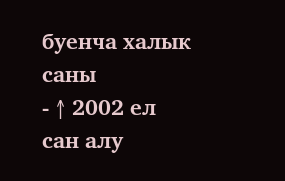буенча халык саны
- ↑ 2002 ел сан алу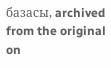базасы, archived from the original on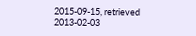2015-09-15, retrieved 2013-02-03